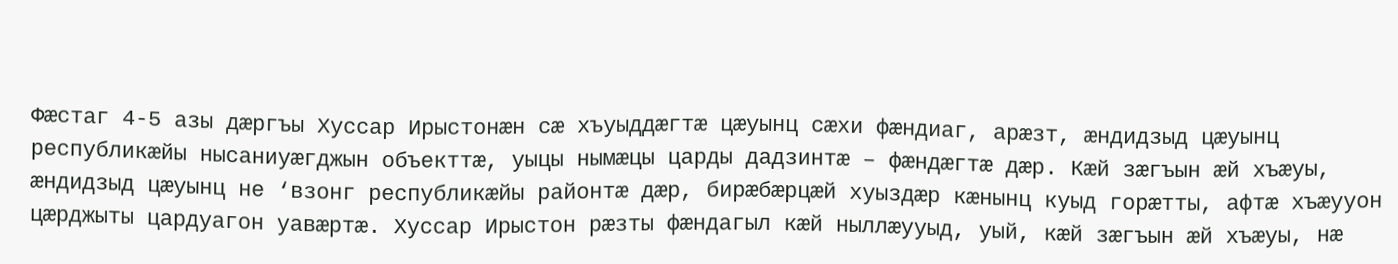Фæстаг 4-5 азы дæргъы Хуссар Ирыстонæн сæ хъуыддæгтæ цæуынц сæхи фæндиаг, арæзт, æндидзыд цæуынц республикæйы нысаниуæгджын объекттæ, уыцы нымæцы царды дадзинтæ – фæндæгтæ дæр. Кæй зæгъын æй хъæуы, æндидзыд цæуынц не ‘взонг республикæйы районтæ дæр, бирæбæрцæй хуыздæр кæнынц куыд горæтты, афтæ хъæууон цæрджыты цардуагон уавæртæ. Хуссар Ирыстон рæзты фæндагыл кæй ныллæууыд, уый, кæй зæгъын æй хъæуы, нæ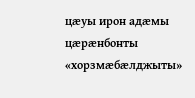цæуы ирон адæмы цæрæнбонты «хорзмæбæлджыты»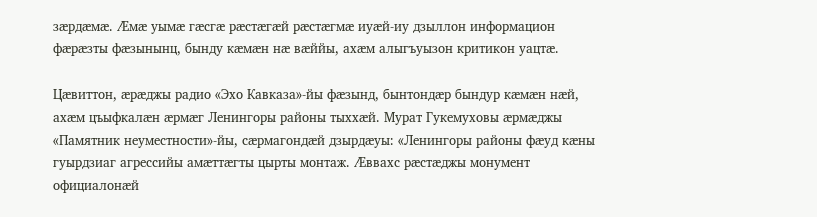зæрдæмæ. Æмæ уымæ гæсгæ рæстæгæй рæстæгмæ иуæй-иу дзыллон информацион фæрæзты фæзынынц, бынду кæмæн нæ вæййы, ахæм алыгъуызон критикон уацтæ.

Цæвиттон, æрæджы радио «Эхо Кавказа»-йы фæзынд, бынтондæр бындур кæмæн нæй, ахæм цъыфкалæн æрмæг Ленингоры районы тыххæй. Мурат Гукемуховы æрмæджы «Памятник неуместности»-йы, сæрмагондæй дзырдæуы: «Ленингоры районы фæуд кæны гуырдзиаг агрессийы амæттæгты цырты монтаж. Æввахс рæстæджы монумент официалонæй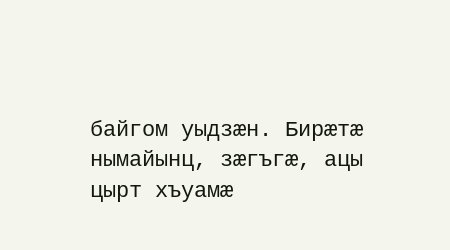байгом уыдзæн. Бирæтæ нымайынц, зæгъгæ, ацы цырт хъуамæ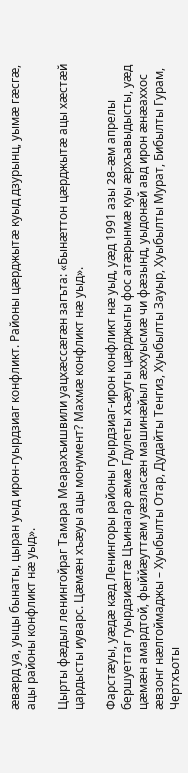æвæрд уа, уыцы бынаты, цыран уыд ирон-гуырдзиаг конфликт. Районы цæрджытæ куыд дзурынц, уымæ гæсгæ, ацы районы конфликт нæ уыд».

Цырты фæдыл ленингойраг Тамара Меарахъишвили уацхæссæгæн загъта: «Бынæттон цæрджытæ ацы хæстæй цардысты иуварс. Цæмæн хъæуы ацы монумент? Махмæ конфликт нæ уыд».

Фарстæуы, уæдæ кæд Ленингоры районы гуырдзиаг-ирон конфликт нæ уыд, уæд 1991 азы 28-æм апрелы бершуеттаг гуырдзиæгтæ Цъинагар æмæ Гдулеты хъæуты цæрджыты фос атæрынмæ куы æрхъавыдысты, уæд цæмæн амардтой, фыййæуттæм уæзласæн машинæйыл æххуысмæ чи фæзынд, уыдонæй авд ирон æнæаххос æвзонг нæлгоймаджы – Хуыбылты Отар, Дудайты Тенгиз, Хуыбылты Зауыр, Хуыбылты Мурат, Бибылты Гурам, Чертхъоты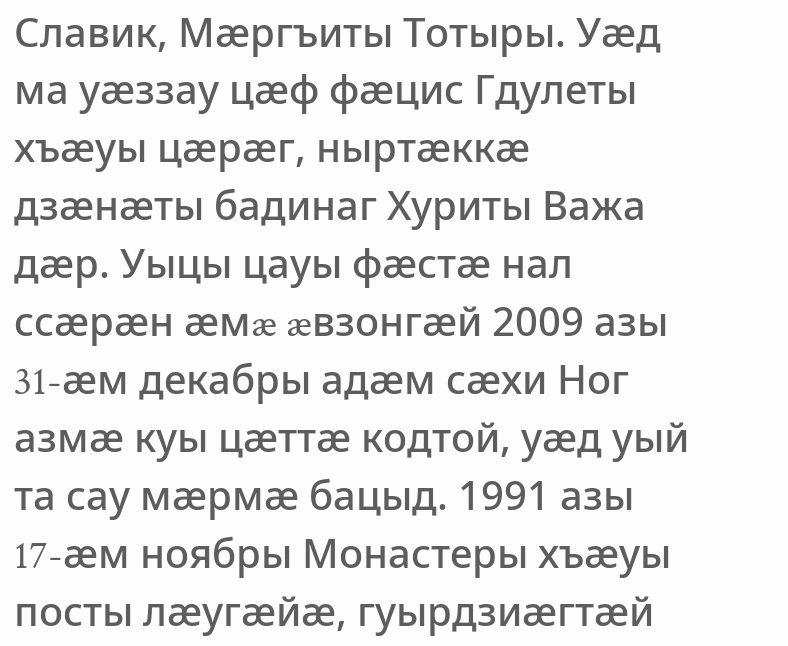Славик, Мæргъиты Тотыры. Уæд ма уæззау цæф фæцис Гдулеты хъæуы цæрæг, ныртæккæ дзæнæты бадинаг Хуриты Важа дæр. Уыцы цауы фæстæ нал ссæрæн æмæ æвзонгæй 2009 азы 31-æм декабры адæм сæхи Ног азмæ куы цæттæ кодтой, уæд уый та сау мæрмæ бацыд. 1991 азы 17-æм ноябры Монастеры хъæуы посты лæугæйæ, гуырдзиæгтæй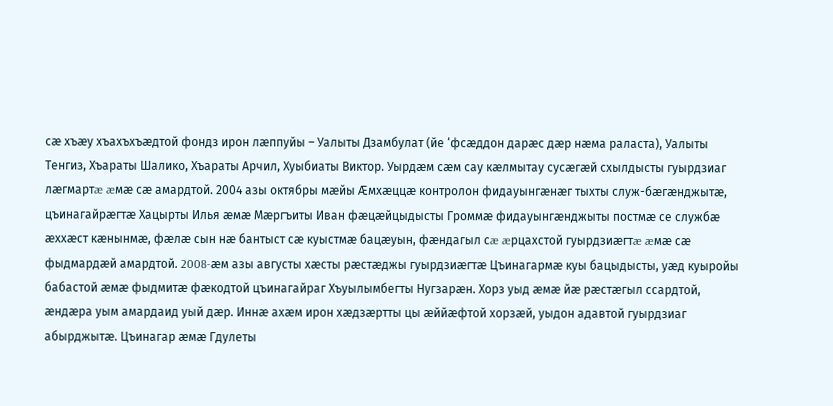сæ хъæу хъахъхъæдтой фондз ирон лæппуйы – Уалыты Дзамбулат (йе ‘фсæддон дарæс дæр нæма раласта), Уалыты Тенгиз, Хъараты Шалико, Хъараты Арчил, Хуыбиаты Виктор. Уырдæм сæм сау кæлмытау сусæгæй схылдысты гуырдзиаг лæгмартæ æмæ сæ амардтой. 2004 азы октябры мæйы Æмхæццæ контролон фидауынгæнæг тыхты служ-бæгæнджытæ, цъинагайрæгтæ Хацырты Илья æмæ Мæргъиты Иван фæцæйцыдысты Громмæ фидауынгæнджыты постмæ се службæ æххæст кæнынмæ, фæлæ сын нæ бантыст сæ куыстмæ бацæуын, фæндагыл сæ æрцахстой гуырдзиæгтæ æмæ сæ фыдмардæй амардтой. 2008-æм азы августы хæсты рæстæджы гуырдзиæгтæ Цъинагармæ куы бацыдысты, уæд куыройы бабастой æмæ фыдмитæ фæкодтой цъинагайраг Хъуылымбегты Нугзарæн. Хорз уыд æмæ йæ рæстæгыл ссардтой, æндæра уым амардаид уый дæр. Иннæ ахæм ирон хæдзæртты цы æййæфтой хорзæй, уыдон адавтой гуырдзиаг абырджытæ. Цъинагар æмæ Гдулеты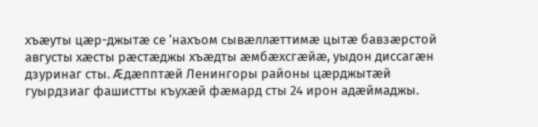хъæуты цæр-джытæ се ‘нахъом сывæллæттимæ цытæ бавзæрстой августы хæсты рæстæджы хъæдты æмбæхсгæйæ, уыдон диссагæн дзуринаг сты. Æдæпптæй Ленингоры районы цæрджытæй гуырдзиаг фашистты къухæй фæмард сты 24 ирон адæймаджы.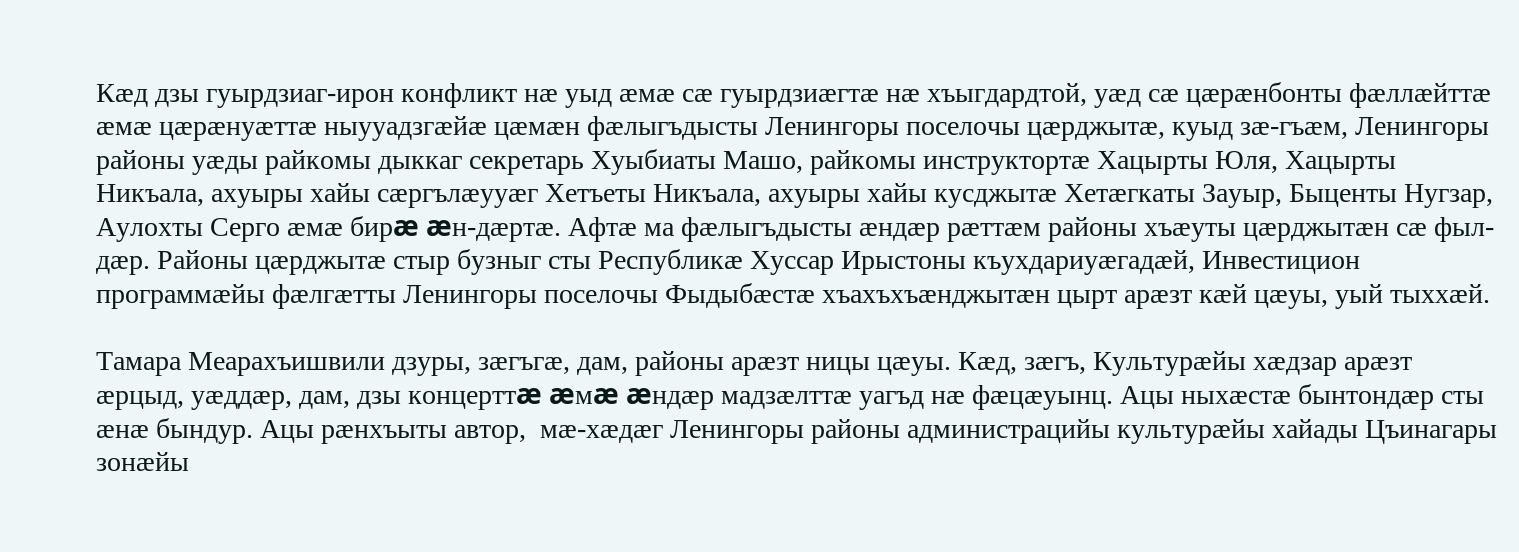Кæд дзы гуырдзиаг-ирон конфликт нæ уыд æмæ сæ гуырдзиæгтæ нæ хъыгдардтой, уæд сæ цæрæнбонты фæллæйттæ æмæ цæрæнуæттæ ныууадзгæйæ цæмæн фæлыгъдысты Ленингоры поселочы цæрджытæ, куыд зæ-гъæм, Ленингоры районы уæды райкомы дыккаг секретарь Хуыбиаты Машо, райкомы инструктортæ Хацырты Юля, Хацырты Никъала, ахуыры хайы сæргълæууæг Хетъеты Никъала, ахуыры хайы кусджытæ Хетæгкаты Зауыр, Быценты Нугзар, Аулохты Серго æмæ бирæ æн-дæртæ. Афтæ ма фæлыгъдысты æндæр рæттæм районы хъæуты цæрджытæн сæ фыл-дæр. Районы цæрджытæ стыр бузныг сты Республикæ Хуссар Ирыстоны къухдариуæгадæй, Инвестицион программæйы фæлгæтты Ленингоры поселочы Фыдыбæстæ хъахъхъæнджытæн цырт арæзт кæй цæуы, уый тыххæй.

Тамара Меарахъишвили дзуры, зæгъгæ, дам, районы арæзт ницы цæуы. Кæд, зæгъ, Культурæйы хæдзар арæзт æрцыд, уæддæр, дам, дзы концерттæ æмæ æндæр мадзæлттæ уагъд нæ фæцæуынц. Ацы ныхæстæ бынтондæр сты æнæ бындур. Ацы рæнхъыты автор,  мæ-хæдæг Ленингоры районы администрацийы культурæйы хайады Цъинагары зонæйы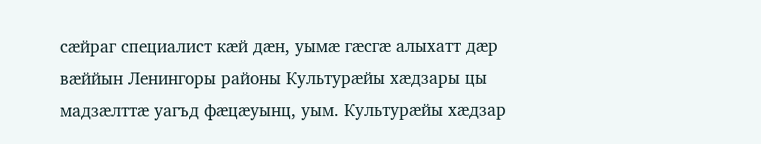сæйраг специалист кæй дæн, уымæ гæсгæ алыхатт дæр вæййын Ленингоры районы Культурæйы хæдзары цы мадзæлттæ уагъд фæцæуынц, уым. Культурæйы хæдзар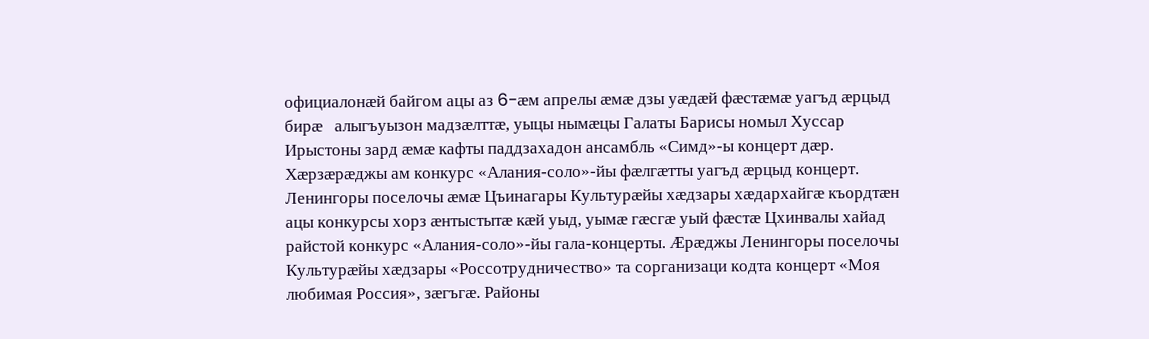официалонæй байгом ацы аз 6-æм апрелы æмæ дзы уæдæй фæстæмæ уагъд æрцыд бирæ   алыгъуызон мадзæлттæ, уыцы нымæцы Галаты Барисы номыл Хуссар Ирыстоны зард æмæ кафты паддзахадон ансамбль «Симд»-ы концерт дæр. Хæрзæрæджы ам конкурс «Алания-соло»-йы фæлгæтты уагъд æрцыд концерт. Ленингоры поселочы æмæ Цъинагары Культурæйы хæдзары хæдархайгæ къордтæн ацы конкурсы хорз æнтыстытæ кæй уыд, уымæ гæсгæ уый фæстæ Цхинвалы хайад райстой конкурс «Алания-соло»-йы гала-концерты. Æрæджы Ленингоры поселочы Культурæйы хæдзары «Россотрудничество» та сорганизаци кодта концерт «Моя любимая Россия», зæгъгæ. Районы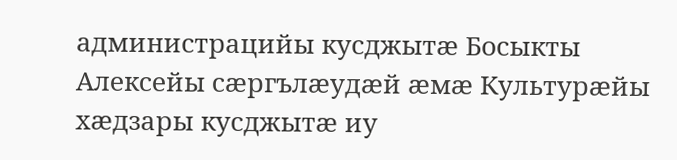администрацийы кусджытæ Босыкты Алексейы сæргълæудæй æмæ Культурæйы хæдзары кусджытæ иу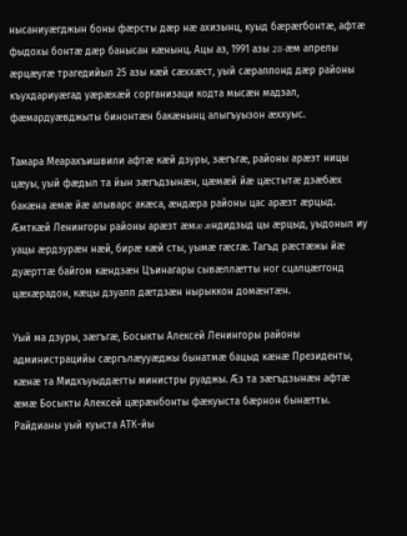нысаниуæгджын боны фæрсты дæр нæ ахизынц, куыд бæрæгбонтæ, афтæ фыдохы бонтæ дæр банысан кæнынц. Ацы аз, 1991 азы 28-æм апрелы æрцæугæ трагедийыл 25 азы кæй сæххæст, уый сæраппонд дæр районы къухдариуæгад уæрæхæй сорганизаци кодта мысæн мадзал, фæмардуæвджыты бинонтæн бакæнынц алыгъуызон æххуыс.

Тамара Меарахъишвили афтæ кæй дзуры, зæгъгæ, районы арæзт ницы цæуы, уый фæдыл та йын зæгъдзынæн, цæмæй йæ цæстытæ дзæбæх бакæна æмæ йæ алыварс акæса, æндæра районы цас арæзт æрцыд. Æмткæй Ленингоры районы арæзт æмæ æндидзыд цы æрцыд, уыдоныл иу уацы æрдзурæн нæй, бирæ кæй сты, уымæ гæсгæ. Тагъд рæстæжы йæ дуæрттæ байгом кæндзæн Цъинагары сывæллæтты ног сцалцæггонд цæхæрадон, кæцы дзуапп дæтдзæн нырыккон домæнтæн.

Уый ма дзуры, зæгъгæ, Босыкты Алексей Ленингоры районы администрацийы сæргълæууæджы бынатмæ бацыд кæнæ Президенты, кæнæ та Мидхъуыддæгты министры руаджы. Æз та зæгъдзынæн афтæ æмæ Босыкты Алексей цæрæнбонты фæкуыста бæрнон бынæтты. Райдианы уый куыста АТК-йы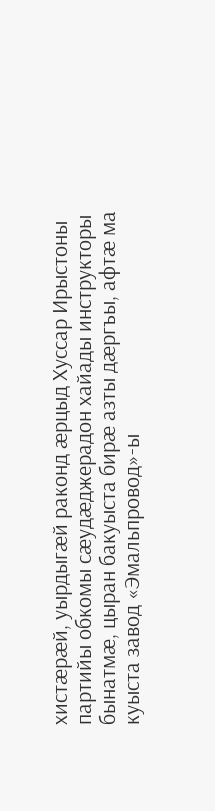хистæрæй, уырдыгæй раконд æрцыд Хуссар Ирыстоны партийы обкомы сæудæджерадон хайады инструкторы бынатмæ, цыран бакуыста бирæ азты дæргъы, афтæ ма куыста завод «Эмальпровод»-ы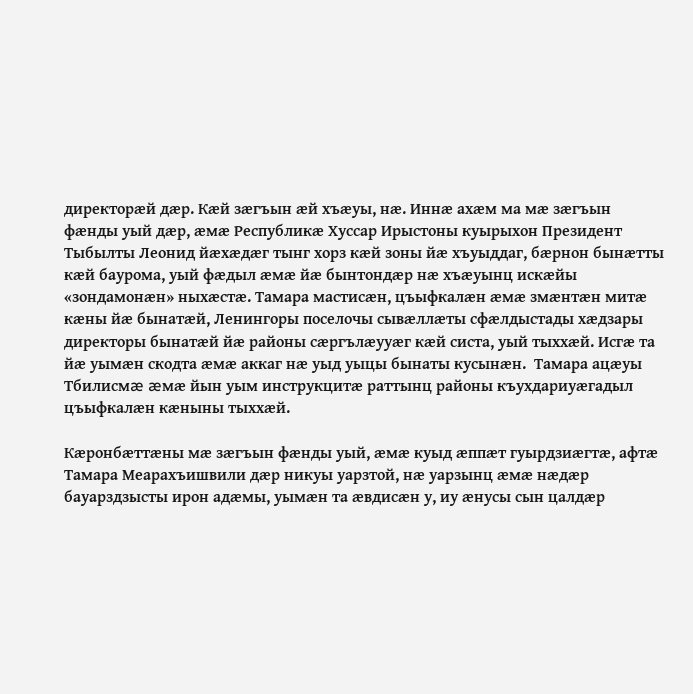директорæй дæр. Кæй зæгъын æй хъæуы, нæ. Иннæ ахæм ма мæ зæгъын фæнды уый дæр, æмæ Республикæ Хуссар Ирыстоны куырыхон Президент Тыбылты Леонид йæхæдæг тынг хорз кæй зоны йæ хъуыддаг, бæрнон бынæтты кæй баурома, уый фæдыл æмæ йæ бынтондæр нæ хъæуынц искæйы «зондамонæн» ныхæстæ. Тамара мастисæн, цъыфкалæн æмæ змæнтæн митæ кæны йæ бынатæй, Ленингоры поселочы сывæллæты сфæлдыстады хæдзары директоры бынатæй йæ районы сæргълæууæг кæй систа, уый тыххæй. Исгæ та йæ уымæн скодта æмæ аккаг нæ уыд уыцы бынаты кусынæн.  Тамара ацæуы Тбилисмæ æмæ йын уым инструкцитæ раттынц районы къухдариуæгадыл цъыфкалæн кæныны тыххæй.

Кæронбæттæны мæ зæгъын фæнды уый, æмæ куыд æппæт гуырдзиæгтæ, афтæ Тамара Меарахъишвили дæр никуы уарзтой, нæ уарзынц æмæ нæдæр бауарздзысты ирон адæмы, уымæн та æвдисæн у, иу æнусы сын цалдæр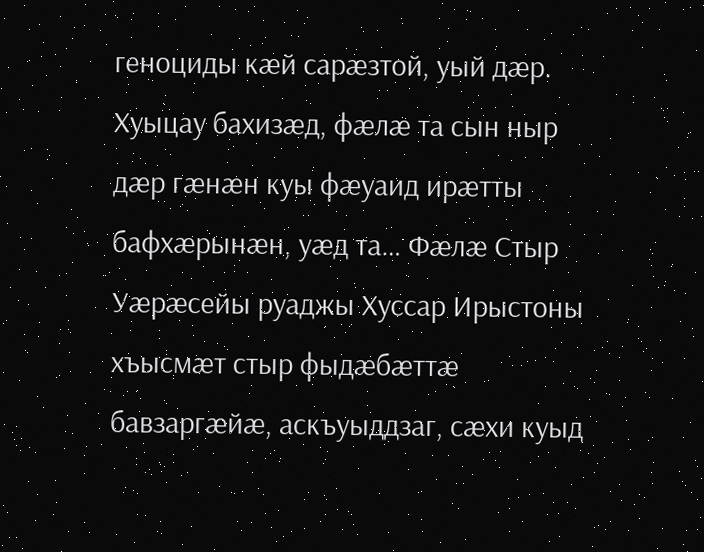геноциды кæй сарæзтой, уый дæр. Хуыцау бахизæд, фæлæ та сын ныр дæр гæнæн куы фæуаид ирæтты бафхæрынæн, уæд та… Фæлæ Стыр Уæрæсейы руаджы Хуссар Ирыстоны хъысмæт стыр фыдæбæттæ бавзаргæйæ, аскъуыддзаг, сæхи куыд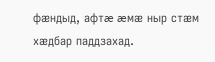фæндыд, афтæ æмæ ныр стæм хæдбар паддзахад.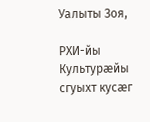Уалыты Зоя,

РХИ-йы Культурæйы сгуыхт кусæг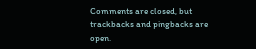Comments are closed, but trackbacks and pingbacks are open.